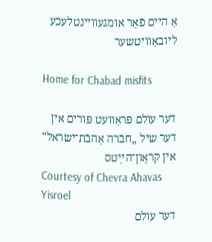אַ היים פֿאַר אומגעוויינטלעכע ליובאַוויטשער

Home for Chabad misfits

דער עולם פּראַוועט פּורים אין דער שיל „חבֿרה אַהבֿת־ישׂראל‟ אין קראָון־הײַטס
Courtesy of Chevra Ahavas Yisroel
דער עולם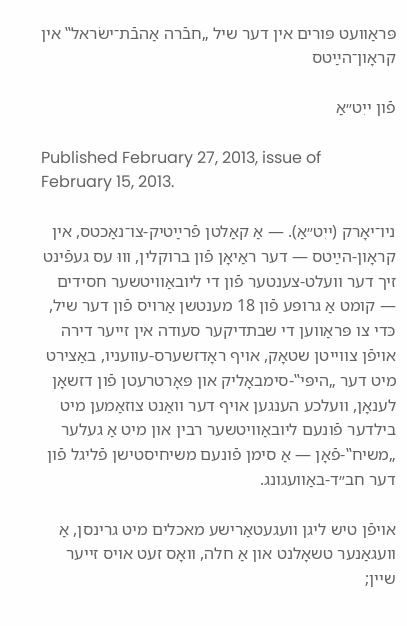פּראַוועט פּורים אין דער שיל „חבֿרה אַהבֿת־ישׂראל‟ אין קראָון־הײַטס

פֿון ייִט״אַ

Published February 27, 2013, issue of February 15, 2013.

ניו־יאָרק (ייִט״אַ). — אַ קאַלטן פֿרײַטיק-צו־נאַכטס, אין קראָון-הײַטס — דער ראַיאָן פֿון ברוקלין, וווּ עס געפֿינט זיך דער וועלט-צענטער פֿון די ליובאַוויטשער חסידים — קומט אַ גרופּע פֿון 18 מענטשן אַרויס פֿון דער שיל, כּדי צו פּראַווען די שבתדיקער סעודה אין זייער דירה אויפֿן צווייטן שטאָק, אויף ראָדזשערס-עוועניו, באַצירט מיט דער „היפּי‟-סימבאָליק און פּאָרטרעטן פֿון דזשאָן לענאָן, וועלכע הענגען אויף דער וואַנט צוזאַמען מיט בילדער פֿונעם ליובאַוויטשער רבין און מיט אַ געלער „משיח‟-פֿאָן — אַ סימן פֿונעם משיחיסטישן פֿליגל פֿון דער חב״ד-באַוועגונג.

אויפֿן טיש ליגן וועגעטאַרישע מאכלים מיט גרינסן, אַ וועגאַנער טשאָלנט און אַ חלה, וואָס זעט אויס זייער שיין;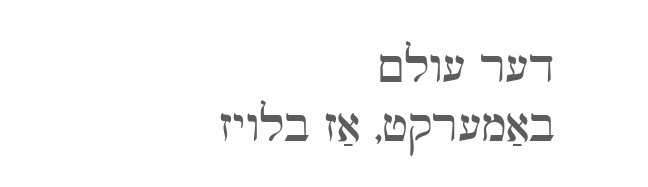דער עולם באַמערקט, אַז בלויז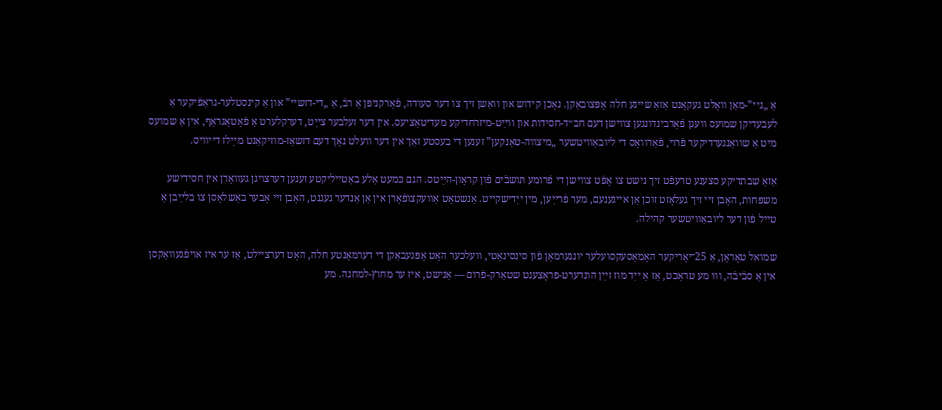אַ „גיי‟-מאַן וואָלט געקאָנט אַזאַ שיינע חלה אָפּצובאַקן. נאָכן קידוש און וואַשן זיך צו דער סעודה, פֿאַרקניפּן אַ רבֿ, אַ „די-דזשיי‟ און אַ קינסטלער-גראַפֿיקער אַ לעבעדיקן שמועס וועגן פֿאַרבינדונגען צווישן דעם חב״ד-חסידות און ווײַט-מיזרחדיקע מעדיטאַציעס. אין דער זעלבער צײַט, דערקלערט אַ פֿאָטאָגראַף, אין אַ שמועס מיט אַ שוואַנגערדיקער פֿרוי, פֿאַרוואָס די ליובאַוויטשער „מיצווה-טאַנקען‟ זענען די בעסטע זאַך אין דער וועלט נאָך דעם דזשאַז-מוזיקאַנט מײַלז דייוויס.

אַזאַ שבתדיקע סצענע טרעפֿט זיך נישט צו אָפֿט צווישן די פֿרומע תּושבֿים פֿון קראָון-הײַטס. הגם כּמעט אַלע באַטייליקטע זענען דערצויגן געוואָרן אין חסידישע משפּחות, האָבן זיי זיך געלאָזט זוכן אַן אייגענעם, מער פֿרײַען, מין ייִדישקייט. אַנשטאָט אַוועקצופֿאָרן אין אַן אַנדער געגנט, האָבן זיי אָבער באַשלאָסן צו בלײַבן אַ טייל פֿון דער ליובאַוויטשער קהילה.

שמואל טאָראָן, אַ 25־יאָריקער האָמאָסעקסועלער יונגערמאַן פֿון סינסינאַטי, וועלכער האָט אָפּגעבאַקן די דערמאָנטע חלה, האָט דערציילט, אַז ער איז אויפֿגעוואַקסן אין אַ סבֿיבֿה, וווּ מע טראַכט, אַז אַ ייִד מוז זײַן הונדערט-פּראָצענט שטאַרק-פֿרום — אַנישט, איז ער מחוץ-למחנה. מע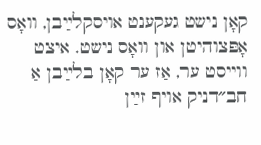קאָן נישט געקענט אויסקלײַבן, וואָס אָפּצוהיטן און וואָס נישט. איצט ווייסט ער, אַז ער קאָן בלײַבן אַ חב״דניק אויף זײַן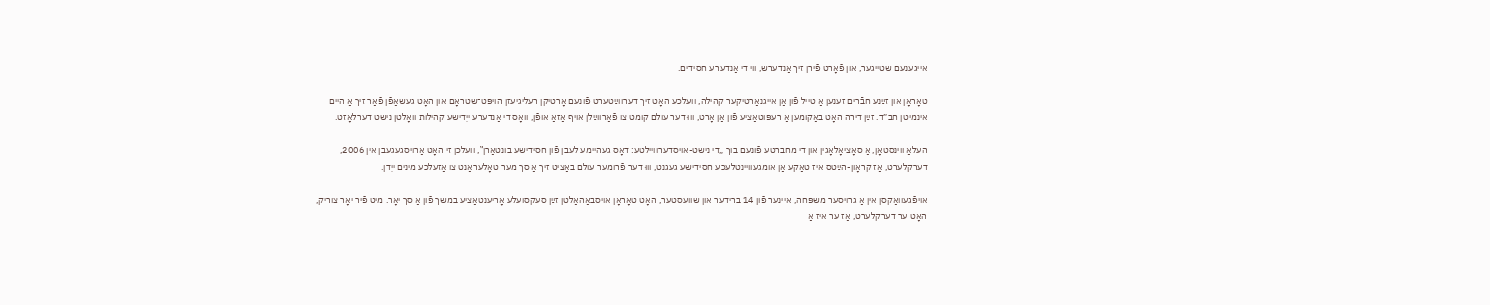אייגענעם שטייגער, און פֿאָרט פֿירן זיך אַנדערש, ווי די אַנדערע חסידים.

טאָראָן און זײַנע חבֿרים זענען אַ טייל פֿון אַן אייגנאַרטיקער קהילה, וועלכע האָט זיך דערווײַטערט פֿונעם אָרטיקן רעליגיעזן הויפּט־שטראָם און האָט געשאַפֿן פֿאַר זיך אַ היים אינמיטן חב״ד. זײַן דירה האָט באַקומען אַ רעפּוטאַציע פֿון אַן אָרט, וווּ דער עולם קומט צו פֿאַרווײַלן אויף אַזאַ אופֿן, וואָס די אַנדערע ייִדישע קהילות וואָלטן נישט דערלאָזט.

העלאַ ווינסטאָן, אַ סאָציאָלאָגין און די מחברטע פֿונעם בוך „די נישט-אויסדערוויילטע: דאָס געהיימע לעבן פֿון חסידישע בונטאַרן‟, וועלכן זי האָט אַרויסגעגעבן אין 2006, דערקלערט, אַז קראָון-הײַטס איז טאַקע אַן אומגעוויינטלעכע חסידישע געגנט, וווּ דער פֿרומער עולם באַציט זיך אַ סך מער טאָלעראַנט צו אַזעלכע מינים ייִדן.

אויפֿגעוואַקסן אין אַ גרויסער משפּחה, איינער פֿון 14 ברידער און שוועסטער, האָט טאָראָן אויסבאַהאַלטן זײַן סעקסועלע אָריענטאַציע במשך פֿון אַ סך יאָר. מיט פֿיר יאָר צוריק, האָט ער דערקלערט, אַז ער איז אַ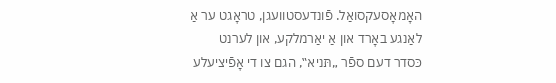האָמאָסעקסואַל. פֿונדעסטוועגן, טראָגט ער אַ לאַנגע באָרד און אַ יאַרמלקע, און לערנט כּסדר דעם ספֿר „תּניא‟, הגם צו די אָפֿיציעלע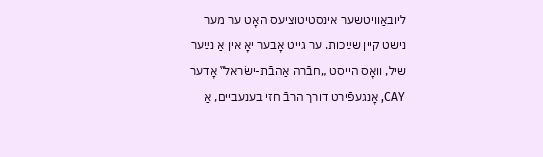ליובאַוויטשער אינסטיטוציעס האָט ער מער נישט קיין שײַכות. ער גייט אָבער יאָ אין אַ נײַער שיל, וואָס הייסט „חבֿרה אַהבֿת-ישׂראל‟ אָדער CAY, אָנגעפֿירט דורך הרבֿ חזי בענעביים, אַ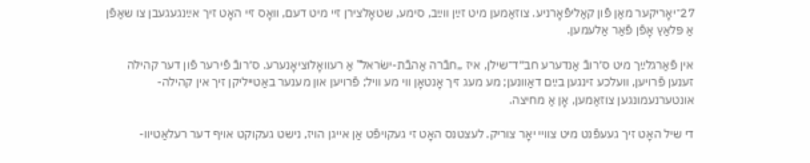27־יאָריקער מאַן פֿון קאַליפֿאָרניע. צוזאַמען מיט זײַן ווײַב, סימע, שטאָלצירן זיי מיט דעם, וואָס זיי האָט זיך אײַנגעגעבן צו שאַפֿן אַ פּלאַץ אָפֿן פֿאַר אַלעמען.

אין פֿאַרגלײַך מיט ס׳רובֿ אַנדערע חב״ד־שילן, איז „חבֿרה אַהבֿת-ישׂראל‟ אַ רעוואָלוציאָנערע. ס׳רובֿ פֿירער פֿון דער קהילה זענען פֿרויען, וועלכע זינגען בײַם דאַוונען; מע מעג זיך אָנטאָן ווי מע וויל; פֿרויען און מענער באַטייליקן זיך אין קהילה-אונטערנעמונגען צוזאַמען, אָן אַ מחיצה.

די שיל האָט זיך געעפֿנט מיט צוויי יאָר צוריק. לעצטנס האָט זי געקויפֿט אַן אייגן הויז, נישט געקוקט אויף דער רעלאַטיוו-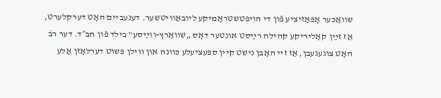שוואַכער אָפּאָזיציע פֿון די הויפּטשטראָמיקע ליובאַוויטשער. דענעביים האָט דערקלערט, אַז זײַן קאָליריקע קהילה רײַסט אונטער דאָס „שוואַרץ-ווײַסע‟ בילד פֿון חב״ד. דער רבֿ האָט צוגעגעבן, אַז זיי האָבן נישט קיין ספּעציעלע כּוונה און ווילן פּשוט דערלאָזן אַלע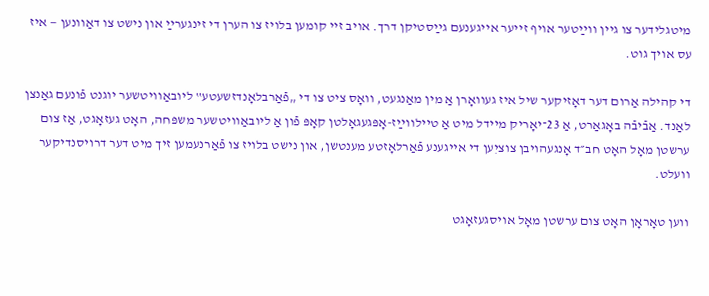מיטגלידער צו גיין ווײַטער אויף זייער אייגענעם גײַסטיקן דרך. אויב זיי קומען בלויז צו הערן די זינגערײַ און נישט צו דאַוונען — איז עס אויך גוט.

די קהילה אַרום דער דאָזיקער שיל איז געוואָרן אַ מין מאַנגעט, וואָס ציט צו די „פֿאַרבלאָנדזשעטע‟ ליובאַוויטשער יוגנט פֿונעם גאַנצן לאַנד. אַבֿיבֿה באָגאַרט, אַ 23־יאָריק מיידל מיט אַ טיילווײַז-אָפּגעגאָלטן קאָפּ פֿון אַ ליובאַוויטשער משפּחה, האָט געזאָגט, אַז צום ערשטן מאָל האָט חב״ד אָנגעהויבן צוציִען די אייגענע פֿאַרלאָזטע מענטשן, און נישט בלויז צו פֿאַרנעמען זיך מיט דער דרויסנדיקער וועלט.

ווען טאָראָן האָט צום ערשטן מאָל אויסגעזאָגט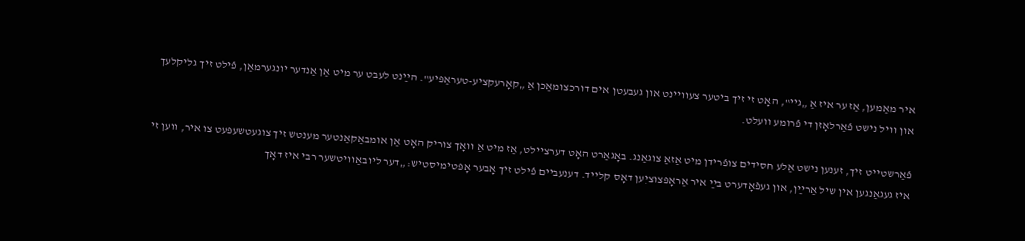איר מאַמען, אַז ער איז אַ „גיי‟, האָט זי זיך ביטער צעוויינט און געבעטן אים דורכצומאַכן אַ „קאָרעקציע-טעראַפּיע‟. הײַנט לעבט ער מיט אַן אַנדער יונגערמאַן, פֿילט זיך גליקלעך און וויל נישט פֿאַרלאָזן די פֿרומע וועלט.

פֿאַרשטייט זיך, זענען נישט אַלע חסידים צופֿרידן מיט אַזאַ צוגאַנג. באָגאַרט האָט דערציילט, אַז מיט אַ וואָך צוריק האָט אַן אומבאַקאַנטער מענטש זיך צוגעטשעפּעט צו איר, ווען זי איז געגאַנגען אין שיל אַרײַן, און געפֿאָדערט בײַ איר אַראָפּצוציִען דאָס קלייד. דענעביים פֿילט זיך אָבער אָפּטימיסטיש: „דער ליובאַוויטשער רבי איז דאָך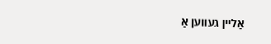אַליין געווען אַ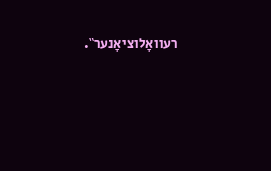רעוואָלוציאָנער‟.